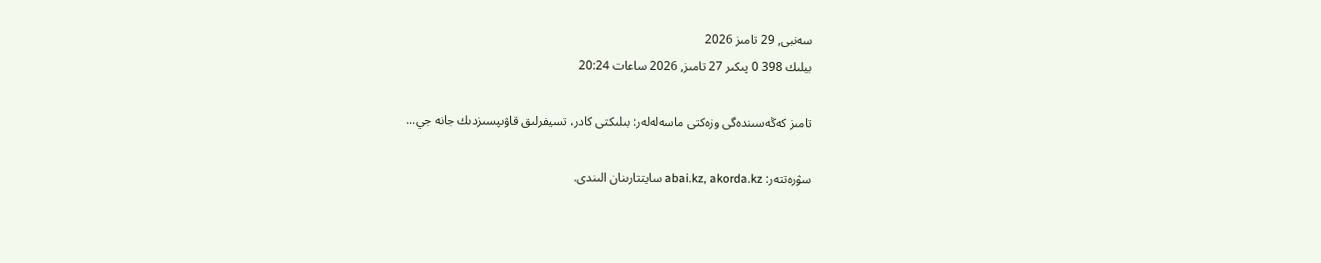سەنبى, 29 تامىز 2026
بيلىك 398 0 پىكىر 27 تامىز, 2026 ساعات 20:24

تامىز كەڭەسىندەگى وزەكتى ماسەلەلەر: بىلىكتى كادر، تسيفرلىق قاۋىپسىزدىك جانە جي...

سۋرەتتەر: abai.kz, akorda.kz سايتتارىنان الىندى.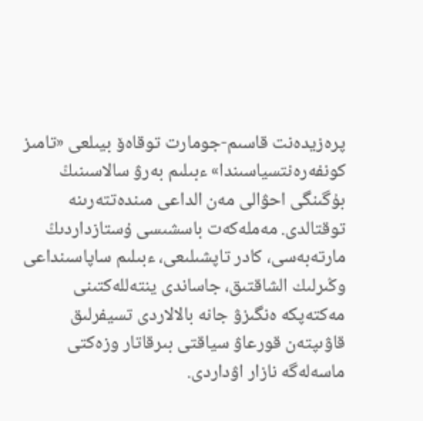پرەزيدەنت قاسىم-جومارت توقاەۆ بيىلعى «تامىز كونفەرەنتسياسىندا» ءبىلىم بەرۋ سالاسىنىڭ بۇگىنگى احۋالى مەن الداعى مىندەتتەرىنە توقتالدى. مەملەكەت باسشىسى ۇستازداردىڭ مارتەبەسى، كادر تاپشىلىعى، ءبىلىم ساپاسىنداعى وڭىرلىك الشاقتىق، جاساندى ينتەللەكتىنى مەكتەپكە ەنگىزۋ جانە بالالاردى تسيفرلىق قاۋىپتەن قورعاۋ سياقتى بىرقاتار وزەكتى ماسەلەگە نازار اۋداردى.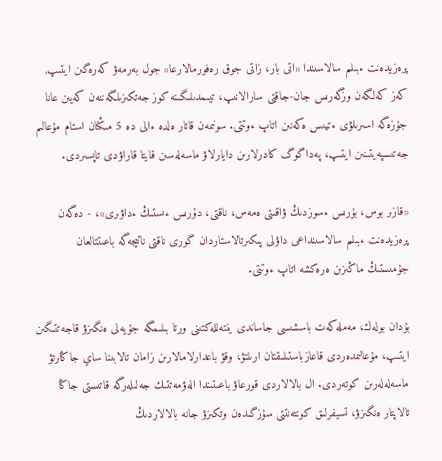پرەزيدەنت ءبىلىم سالاسىندا «اتى بار، زاتى جوق رەفورمالارعا» جول بەرمەۋ كەرەگىن ايتىپ, كەز كەلگەن وزگەرىس جان-جاقتى سارالانىپ، تيىمدىلىگىنە كوز جەتكىزىلگەننەن كەيىن عانا جۇزەگە اسىرىلۋى ءتيىس ەكەنىن اتاپ ءوتتى. سونىمەن قاتار ەلدە ءالى دە 5 مىڭنان استام مۇعالىم جەتىسپەيتىنىن ايتىپ، پەداگوگ كادرلارىن دايارلاۋ ماسەلەسىن قايتا قاراۋدى تاپسىردى.

«قازىر بوس، بۇرىس ءسوزدىڭ ۋاقىتى ەمەس، ناقتى، دۇرىس ءىستىڭ ءداۋىرى»، - دەگەن پرەزيدەنت ءبىلىم سالاسىنداعى داۋلى پىكىرتالاستاردان گورى ناقتى ناتيجەگە باعىتتالعان جۇمىستىڭ ماڭىزىن ەرەكشە اتاپ ءوتتى.

بۇدان بولەك، مەملەكەت باسشىسى جاساندى ينتەللەكتىنى ورتا بىلىمگە جۇيەلى ەنگىزۋ قاجەتتىگىن ايتىپ، مۇعالىمدەردى قاعازباستىلىقتان ارىلتۋ، وقۋ باعدارلامالارىن زامان تالابىنا ساي جاڭارتۋ ماسەلەلەرىن كوتەردى. ال بالالاردى قورعاۋ باعىتىندا الەۋمەتتىك جەلىلەرگە قاتىستى جاڭا تالاپتار ەنگىزۋ، تسيفرلىق كونتەنتتى سۇزگىدەن وتكىزۋ جانە بالالاردىڭ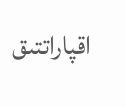اقپاراتتىق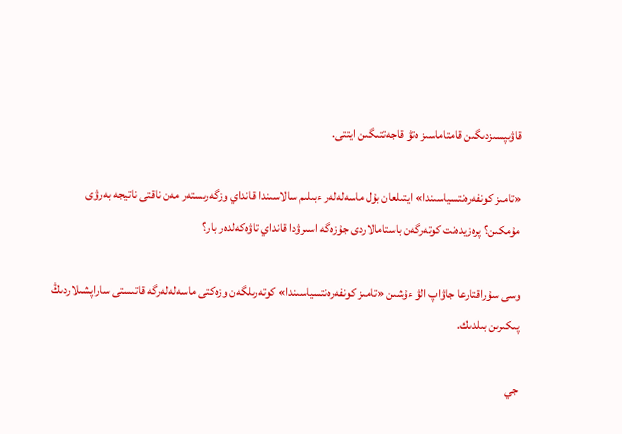قاۋىپسىزدىگىن قامتاماسىز ەتۋ قاجەتتىگىن ايتتى.

«تامىز كونفەرەنتسياسىندا» ايتىلعان بۇل ماسەلەلەر ءبىلىم سالاسىندا قانداي وزگەرىستەر مەن ناقتى ناتيجە بەرۋى مۇمكىن؟ پرەزيدەنت كوتەرگەن باستامالاردى جۇزەگە اسىرۋدا قانداي تاۋەكەلدەر بار؟

وسى سۇراقتارعا جاۋاپ الۋ ءۇشىن «تامىز كونفەرەنتسياسىندا» كوتەرىلگەن وزەكتى ماسەلەلەرگە قاتىستى ساراپشىلاردىڭ پىكىرىن بىلدىك.

جي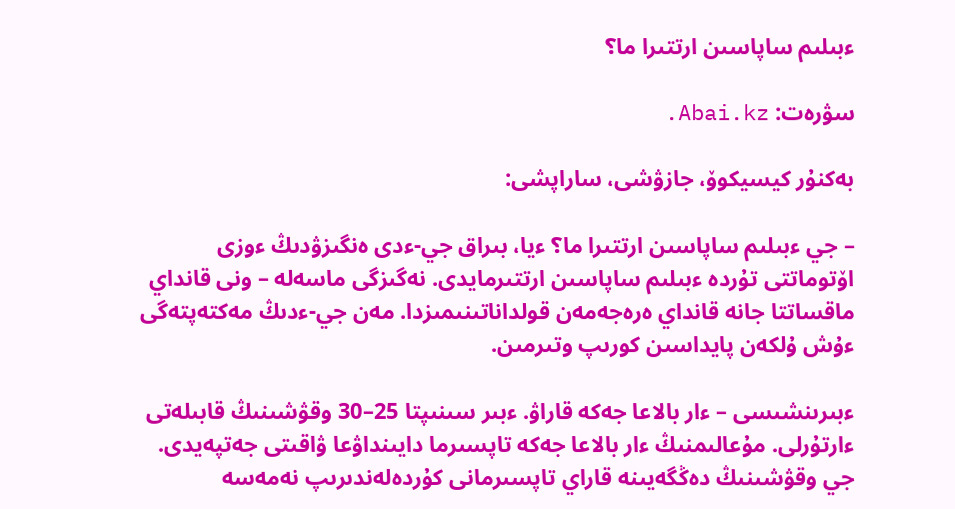ءبىلىم ساپاسىن ارتتىرا ما؟

سۋرەت: Abai.kz.

بەكنۇر كيسيكوۆ، جازۋشى، ساراپشى:

– جي ءبىلىم ساپاسىن ارتتىرا ما؟ ءيا، بىراق جي-ءدى ەنگىزۋدىڭ ءوزى اۆتوماتتى تۇردە ءبىلىم ساپاسىن ارتتىرمايدى. نەگىزگى ماسەلە – ونى قانداي ماقساتتا جانە قانداي ەرەجەمەن قولداناتىنىمىزدا. مەن جي-ءدىڭ مەكتەپتەگى ءۇش ۇلكەن پايداسىن كورىپ وتىرمىن.

ءبىرىنشىسى – ءار بالاعا جەكە قاراۋ. ءبىر سىنىپتا 25–30 وقۋشىنىڭ قابىلەتى ءارتۇرلى. مۇعالىمنىڭ ءار بالاعا جەكە تاپسىرما دايىنداۋعا ۋاقىتى جەتپەيدى. جي وقۋشىنىڭ دەڭگەيىنە قاراي تاپسىرمانى كۇردەلەندىرىپ نەمەسە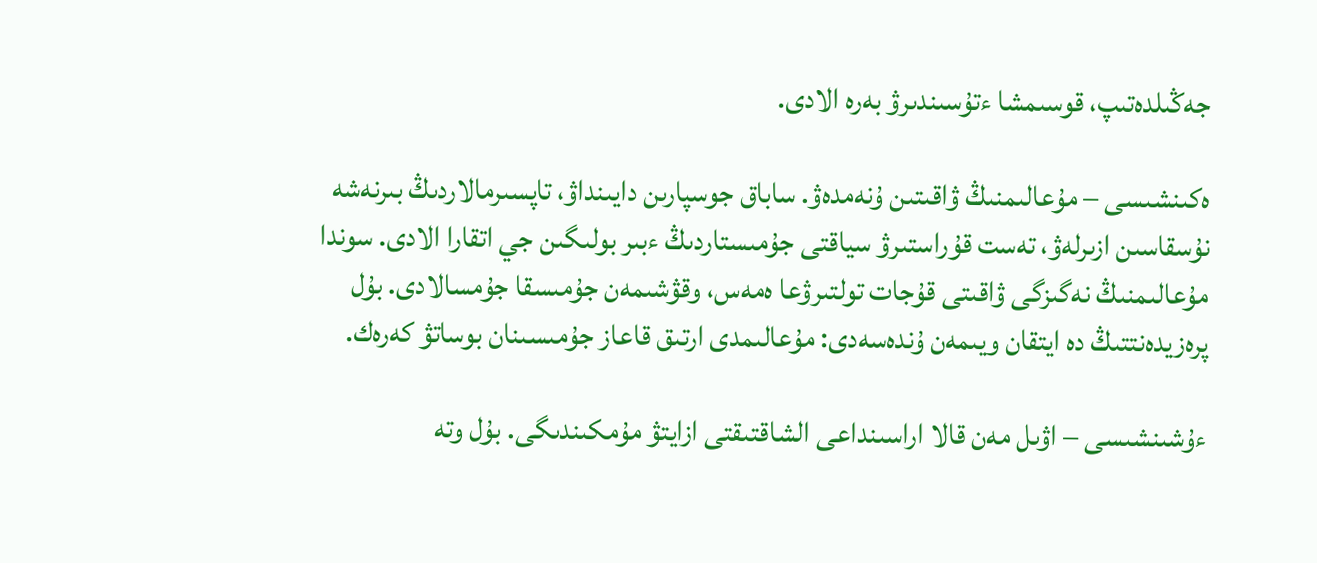جەڭىلدەتىپ، قوسىمشا ءتۇسىندىرۋ بەرە الادى.

ەكىنشىسى – مۇعالىمنىڭ ۋاقىتىن ۇنەمدەۋ. ساباق جوسپارىن دايىنداۋ، تاپسىرمالاردىڭ بىرنەشە نۇسقاسىن ازىرلەۋ، تەست قۇراستىرۋ سياقتى جۇمىستاردىڭ ءبىر بولىگىن جي اتقارا الادى. سوندا مۇعالىمنىڭ نەگىزگى ۋاقىتى قۇجات تولتىرۋعا ەمەس، وقۋشىمەن جۇمىسقا جۇمسالادى. بۇل پرەزيدەنتتىڭ دە ايتقان ويىمەن ۇندەسەدى: مۇعالىمدى ارتىق قاعاز جۇمىسىنان بوساتۋ كەرەك.

ءۇشىنشىسى – اۋىل مەن قالا اراسىنداعى الشاقتىقتى ازايتۋ مۇمكىندىگى. بۇل وتە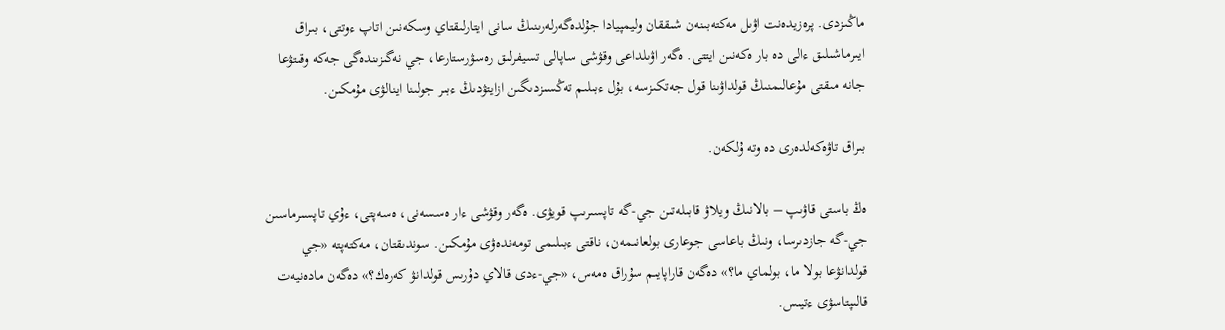ماڭىزدى. پرەزيدەنت اۋىل مەكتەبىنەن شىققان وليمپيادا جۇلدەگەرلەرىنىڭ سانى ايتارلىقتاي وسكەنىن اتاپ ءوتتى، بىراق ايىرماشىلىق ءالى دە بار ەكەنىن ايتتى. ەگەر اۋىلداعى وقۋشى ساپالى تسيفرلىق رەسۋرستارعا، جي نەگىزىندەگى جەكە وقىتۋعا جانە مىقتى مۇعالىمنىڭ قولداۋىنا قول جەتكىزسە، بۇل ءبىلىم تەڭسىزدىگىن ازايتۋدىڭ ءبىر جولىنا اينالۋى مۇمكىن.

بىراق تاۋەكەلدەرى دە وتە ۇلكەن.

ەڭ باستى قاۋىپ – بالانىڭ ويلاۋ قابىلەتىن جي-گە تاپسىرىپ قويۋى. ەگەر وقۋشى ءار ەسسەنى، ەسەپتى، ءۇي تاپسىرماسىن جي-گە جازدىرسا، ونىڭ باعاسى جوعارى بولعانىمەن، ناقتى ءبىلىمى تومەندەۋى مۇمكىن. سوندىقتان، مەكتەپتە «جي قولدانۋعا بولا ما، بولماي ما؟» دەگەن قاراپايىم سۇراق ەمەس، «جي-ءدى قالاي دۇرىس قولدانۋ كەرەك؟» دەگەن مادەنيەت قالىپتاسۋى ءتيىس.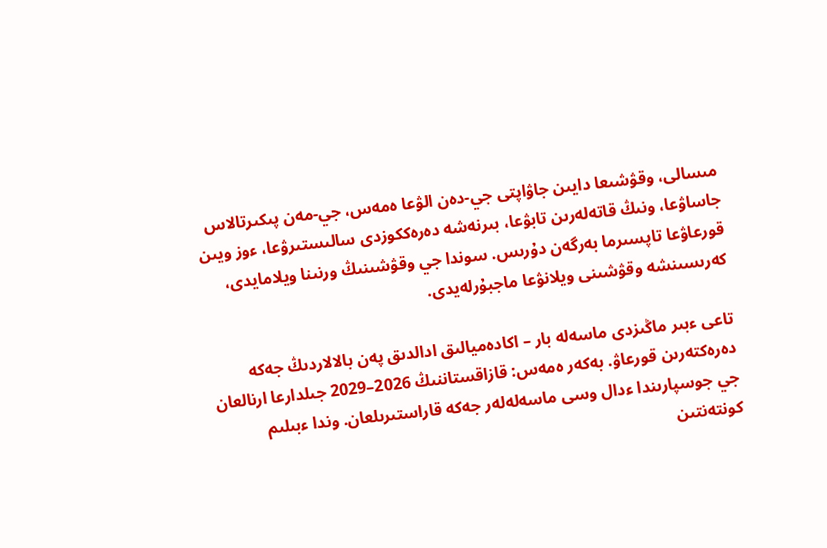مىسالى، وقۋشىعا دايىن جاۋاپتى جي-دەن الۋعا ەمەس، جي-مەن پىكىرتالاس جاساۋعا، ونىڭ قاتەلەرىن تابۋعا، بىرنەشە دەرەككوزدى سالىستىرۋعا، ءوز ويىن قورعاۋعا تاپسىرما بەرگەن دۇرىس. سوندا جي وقۋشىنىڭ ورنىنا ويلامايدى، كەرىسىنشە وقۋشىنى ويلانۋعا ماجبۇرلەيدى.

تاعى ءبىر ماڭىزدى ماسەلە بار – اكادەميالىق ادالدىق پەن بالالاردىڭ جەكە دەرەكتەرىن قورعاۋ. بەكەر ەمەس: قازاقستاننىڭ 2026–2029 جىلدارعا ارنالعان جي جوسپارىندا ءدال وسى ماسەلەلەر جەكە قاراستىرىلعان. وندا ءبىلىم كونتەنتىن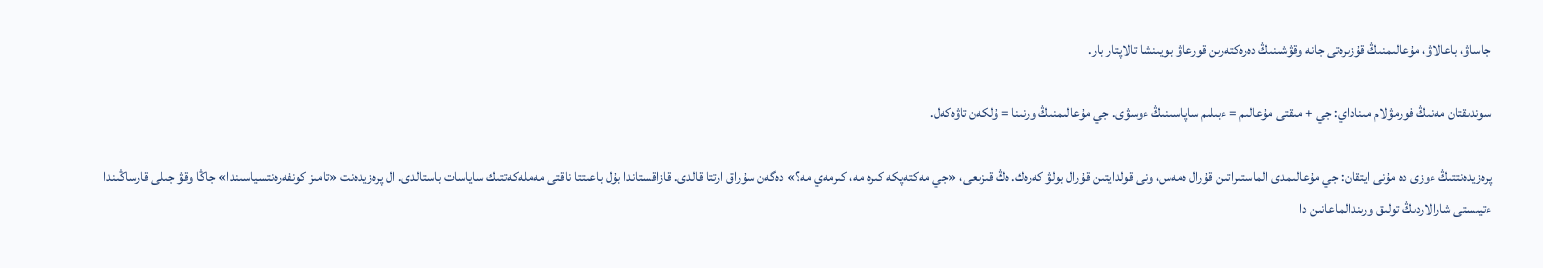جاساۋ، باعالاۋ، مۇعالىمنىڭ قۇزىرەتى جانە وقۋشىنىڭ دەرەكتەرىن قورعاۋ بويىنشا تالاپتار بار.

سوندىقتان مەنىڭ فورمۋلام مىناداي: جي + مىقتى مۇعالىم = ءبىلىم ساپاسىنىڭ ءوسۋى. جي مۇعالىمنىڭ ورنىنا = ۇلكەن تاۋەكەل.

پرەزيدەنتتىڭ ءوزى دە مۇنى ايتقان: جي مۇعالىمدى الماستىراتىن قۇرال ەمەس، ونى قولدايتىن قۇرال بولۋ كەرەك. ەڭ قىزىعى، «جي مەكتەپكە كىرە مە، كىرمەي مە؟» دەگەن سۇراق ارتتا قالدى. قازاقستاندا بۇل باعىتتا ناقتى مەملەكەتتىك ساياسات باستالدى. ال پرەزيدەنت «تامىز كونفەرەنتسياسىندا» جاڭا وقۋ جىلى قارساڭىندا ءتيىستى شارالاردىڭ تولىق ورىندالماعانىن دا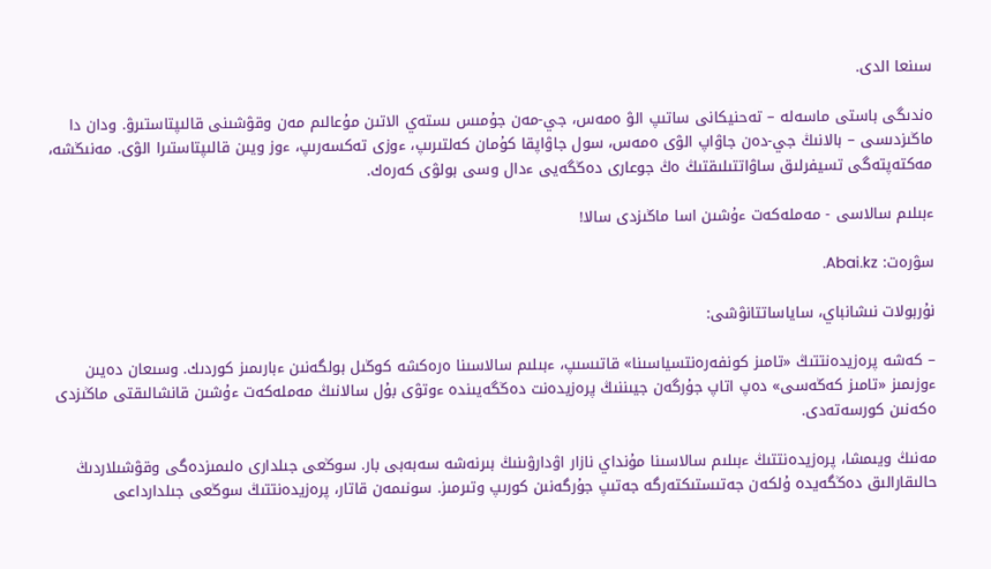سىنعا الدى.

ەندىگى باستى ماسەلە – تەحنيكانى ساتىپ الۋ ەمەس، جي-مەن جۇمىس ىستەي الاتىن مۇعالىم مەن وقۋشىنى قالىپتاستىرۋ. ودان دا ماڭىزدىسى – بالانىڭ جي-دەن جاۋاپ الۋى ەمەس، سول جاۋاپقا كۇمان كەلتىرىپ، ءوزى تەكسەرىپ، ءوز ويىن قالىپتاستىرا الۋى. مەنىڭشە، مەكتەپتەگى تسيفرلىق ساۋاتتىلىقتىڭ ەڭ جوعارى دەڭگەيى ءدال وسى بولۋى كەرەك.

ءبىلىم سالاسى - مەملەكەت ءۇشىن اسا ماڭىزدى سالا!

سۋرەت: Abai.kz.

نۇربولات نىشانباي، ساياساتتانۋشى:

– كەشە پرەزيدەنتتىڭ «تامىز كونفەرەنتسياسىنا» قاتىسىپ، ءبىلىم سالاسىنا ەرەكشە كوڭىل بولگەنىن ءبارىمىز كوردىك. وسىعان دەيىن ءوزىمىز «تامىز كەڭەسى» دەپ اتاپ جۇرگەن جيىننىڭ پرەزيدەنت دەڭگەيىندە ءوتۋى بۇل سالانىڭ مەملەكەت ءۇشىن قانشالىقتى ماڭىزدى ەكەنىن كورسەتەدى.

مەنىڭ ويىمشا، پرەزيدەنتتىڭ ءبىلىم سالاسىنا مۇنداي نازار اۋدارۋىنىڭ بىرنەشە سەبەبى بار. سوڭعى جىلدارى ەلىمىزدەگى وقۋشىلاردىڭ حالىقارالىق دەڭگەيدە ۇلكەن جەتىستىكتەرگە جەتىپ جۇرگەنىن كورىپ وتىرمىز. سونىمەن قاتار، پرەزيدەنتتىڭ سوڭعى جىلدارداعى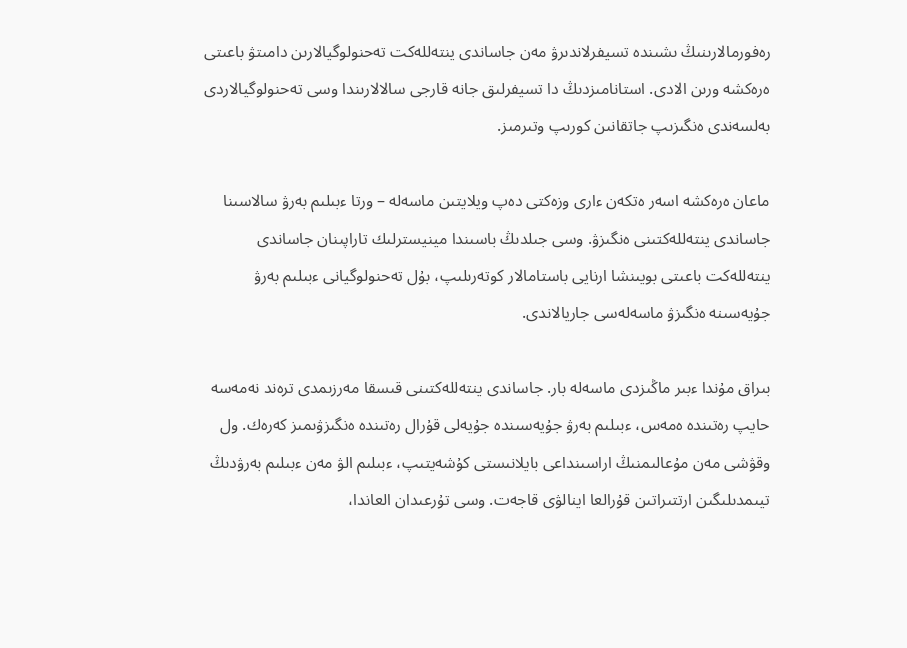رەفورمالارىنىڭ ىشىندە تسيفرلاندىرۋ مەن جاساندى ينتەللەكت تەحنولوگيالارىن دامىتۋ باعىتى ەرەكشە ورىن الادى. استانامىزدىڭ دا تسيفرلىق جانە قارجى سالالارىندا وسى تەحنولوگيالاردى بەلسەندى ەنگىزىپ جاتقانىن كورىپ وتىرمىز.

ماعان ەرەكشە اسەر ەتكەن ءارى وزەكتى دەپ ويلايتىن ماسەلە – ورتا ءبىلىم بەرۋ سالاسىنا جاساندى ينتەللەكتىنى ەنگىزۋ. وسى جىلدىڭ باسىندا مينيسترلىك تاراپىنان جاساندى ينتەللەكت باعىتى بويىنشا ارنايى باستامالار كوتەرىلىپ، بۇل تەحنولوگيانى ءبىلىم بەرۋ جۇيەسىنە ەنگىزۋ ماسەلەسى جاريالاندى.

بىراق مۇندا ءبىر ماڭىزدى ماسەلە بار. جاساندى ينتەللەكتىنى قىسقا مەرزىمدى ترەند نەمەسە حايپ رەتىندە ەمەس، ءبىلىم بەرۋ جۇيەسىندە جۇيەلى قۇرال رەتىندە ەنگىزۋىمىز كەرەك. ول وقۋشى مەن مۇعالىمنىڭ اراسىنداعى بايلانىستى كۇشەيتىپ، ءبىلىم الۋ مەن ءبىلىم بەرۋدىڭ تيىمدىلىگىن ارتتىراتىن قۇرالعا اينالۋى قاجەت. وسى تۇرعىدان العاندا،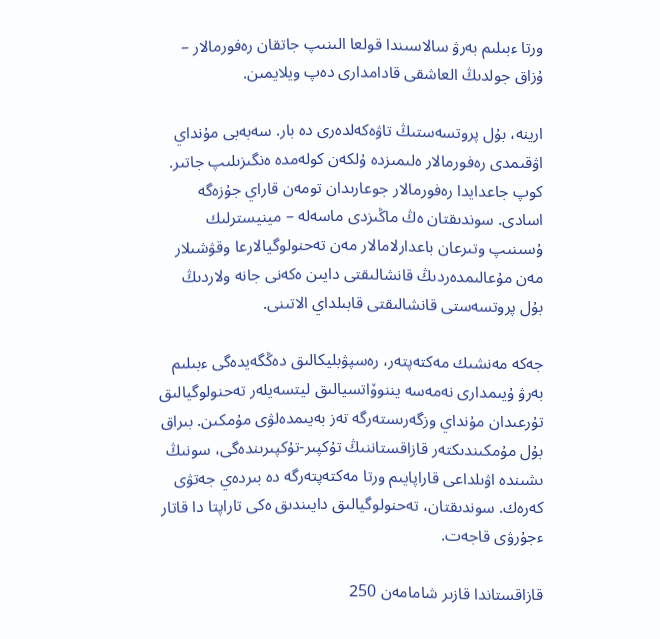ورتا ءبىلىم بەرۋ سالاسىندا قولعا الىنىپ جاتقان رەفورمالار – ۇزاق جولدىڭ العاشقى قادامدارى دەپ ويلايمىن.

ارينە، بۇل پروتسەستىڭ تاۋەكەلدەرى دە بار. سەبەبى مۇنداي اۋقىمدى رەفورمالار ەلىمىزدە ۇلكەن كولەمدە ەنگىزىلىپ جاتىر. كوپ جاعدايدا رەفورمالار جوعارىدان تومەن قاراي جۇزەگە اسادى. سوندىقتان ەڭ ماڭىزدى ماسەلە – مينيسترلىك ۇسىنىپ وتىرعان باعدارلامالار مەن تەحنولوگيالارعا وقۋشىلار مەن مۇعالىمدەردىڭ قانشالىقتى دايىن ەكەنى جانە ولاردىڭ بۇل پروتسەستى قانشالىقتى قابىلداي الاتىنى.

جەكە مەنشىك مەكتەپتەر، رەسپۋبليكالىق دەڭگەيدەگى ءبىلىم بەرۋ ۇيىمدارى نەمەسە يننوۆاتسيالىق ليتسەيلەر تەحنولوگيالىق تۇرعىدان مۇنداي وزگەرىستەرگە تەز بەيىمدەلۋى مۇمكىن. بىراق بۇل مۇمكىندىكتەر قازاقستاننىڭ تۇكپىر-تۇكپىرىندەگى، سونىڭ ىشىندە اۋىلداعى قاراپايىم ورتا مەكتەپتەرگە دە بىردەي جەتۋى كەرەك. سوندىقتان، تەحنولوگيالىق دايىندىق ەكى تاراپتا دا قاتار ءجۇرۋى قاجەت.

قازاقستاندا قازىر شامامەن 250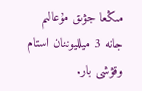مىڭعا جۋىق مۇعالىم جانە 3 ميلليوننان استام وقۋشى بار.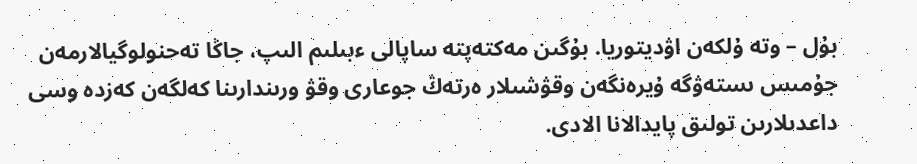بۇل – وتە ۇلكەن اۋديتوريا. بۇگىن مەكتەپتە ساپالى ءبىلىم الىپ، جاڭا تەحنولوگيالارمەن جۇمىس ىستەۋگە ۇيرەنگەن وقۋشىلار ەرتەڭ جوعارى وقۋ ورىندارىنا كەلگەن كەزدە وسى داعدىلارىن تولىق پايدالانا الادى.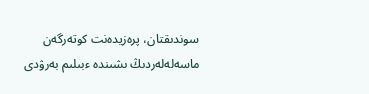سوندىقتان، پرەزيدەنت كوتەرگەن ماسەلەلەردىڭ ىشىندە ءبىلىم بەرۋدى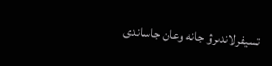تسيفرلاندىرۋ جانە وعان جاساندى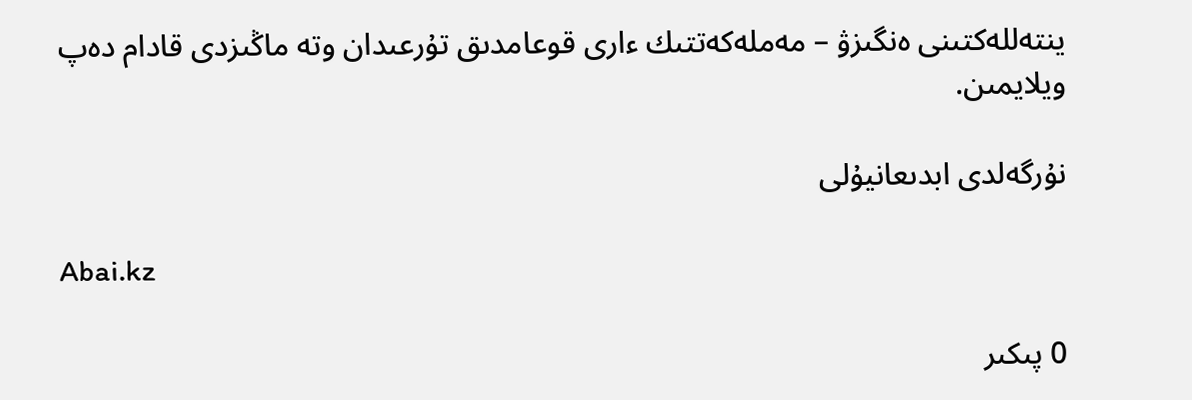ينتەللەكتىنى ەنگىزۋ – مەملەكەتتىك ءارى قوعامدىق تۇرعىدان وتە ماڭىزدى قادام دەپ ويلايمىن.

نۇرگەلدى ابدىعانيۇلى

Abai.kz

0 پىكىر